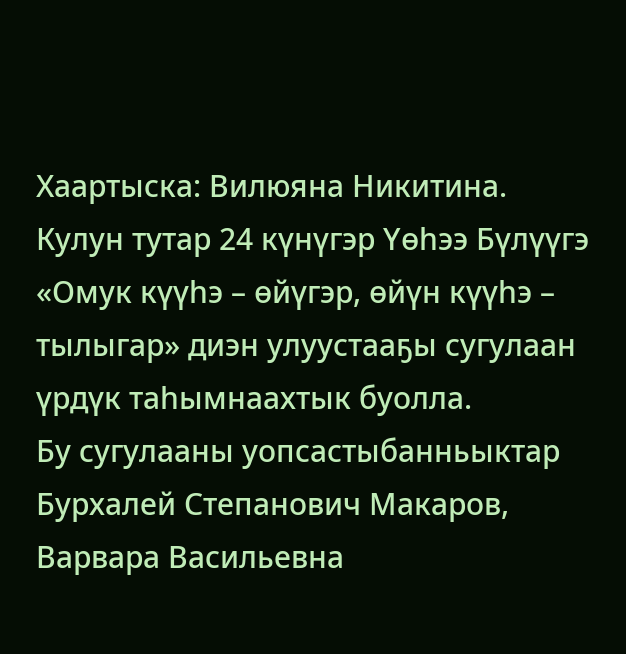Хаартыска: Вилюяна Никитина.
Кулун тутар 24 күнүгэр Үөһээ Бүлүүгэ «Омук күүһэ – өйүгэр, өйүн күүһэ – тылыгар» диэн улуустааҕы сугулаан үрдүк таһымнаахтык буолла.
Бу сугулааны уопсастыбанньыктар Бурхалей Степанович Макаров, Варвара Васильевна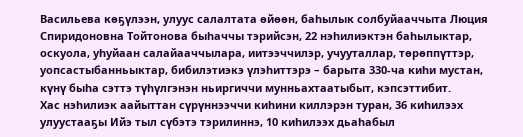Васильева көҕүлээн, улуус салалтата өйөөн, баһылык солбуйааччыта Люция Спиридоновна Тойтонова быһаччы тэрийсэн, 22 нэһилиэктэн баһылыктар, оскуола, уһуйаан салайааччылара, иитээччилэр, учууталлар, төрөппүттэр, уопсастыбанньыктар, бибилэтиэкэ үлэһиттэрэ – барыта 330-ча киһи мустан, күнү быһа сэттэ түһүлгэнэн ньиргиччи мунньахтаатыбыт, кэпсэттибит.
Хас нэһилиэк аайыттан сүрүннээччи киһини киллэрэн туран, 36 киһилээх улуустааҕы Ийэ тыл сүбэтэ тэрилиннэ, 10 киһилээх дьаһабыл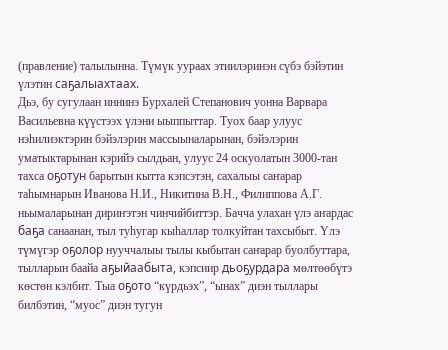(правление) талылынна. Түмүк уураах этиилэринэн сүбэ бэйэтин үлэтин саҕалыахтаах.
Дьэ, бу сугулаан иннинэ Бурхалей Степанович уонна Варвара Васильевна күүстээх үлэни ыыппыттар. Туох баар улуус нэһилиэктэрин бэйэлэрин массыыналарынан, бэйэлэрин уматыктарынан кэрийэ сылдьан, улуус 24 оскуолатын 3000-тан тахса оҕотун барытын кытта кэпсэтэн, сахалыы саҥарар таһымнарын Иванова Н.И., Никитина В.Н., Филиппова А.Г. ньымаларынан дириҥэтэн чинчийбиттэр. Бачча улахан үлэ аҥардас баҕа санаанан, тыл туһугар кыһаллар толкуйтан тахсыбыт. Үлэ түмүгэр оҕолор нууччалыы тылы кыбытан саҥарар буолбуттара, тылларын баайа аҕыйаабыта, кэпсиир дьоҕурдара мөлтөөбүтэ көстөн кэлбит. Тыа оҕото “күрдьэх”, “ынах” диэн тыллары билбэтин, “муос” диэн тугун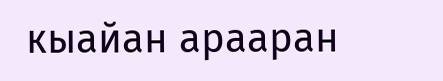кыайан арааран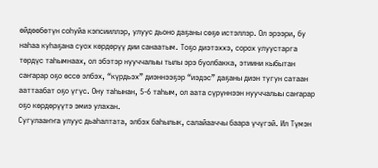өйдөөбөтүн соһуйа кэпсииллэр, улуус дьоно даҕаны сөҕө истэллэр. Ол эрээри, бу наһаа куһаҕана суох көрдөрүү дии санаатым. Тоҕо диэтэххэ, сорох улуустарга төрдүс таһымнаах, ол эбэтэр нууччалыы тылы эрэ буолбакка, этиини кыбытан саҥарар оҕо өссө элбэх, “күрдьэх” диэннээҕэр “иэдэс” даҕаны диэн тугун сатаан ааттаабат оҕо үгүс. Ону таһынан, 5-6 таһым, ол аата сүрүннээн нууччалыы саҥарар оҕо көрдөрүүтэ эмиэ улахан.
Сугулааҥҥа улуус дьаһалтата, элбэх баһылык, салайааччы баара үчүгэй. Ил Түмэн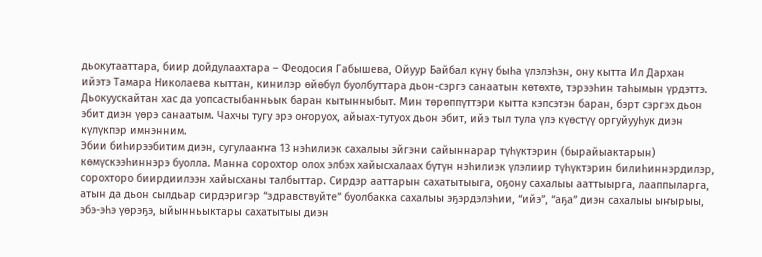дьокутааттара, биир дойдулаахтара – Феодосия Габышева, Ойуур Байбал күнү быһа үлэлэһэн, ону кытта Ил Дархан ийэтэ Тамара Николаева кыттан, кинилэр өйөбүл буолбуттара дьон-сэргэ санаатын көтөхтө, тэрээһин таһымын үрдэттэ.
Дьокуускайтан хас да уопсастыбанньык баран кытынныбыт. Мин төрөппүттэри кытта кэпсэтэн баран, бэрт сэргэх дьон эбит диэн үөрэ санаатым. Чахчы тугу эрэ оҥоруох, айыах-тутуох дьон эбит, ийэ тыл тула үлэ күөстүү оргуйууһук диэн күлүкпэр имнэнним.
Эбии биһирээбитим диэн, сугулааҥҥа 13 нэһилиэк сахалыы эйгэни сайыннарар түһүктэрин (бырайыактарын) көмүскээһиннэрэ буолла. Манна сорохтор олох элбэх хайысхалаах бүтүн нэһилиэк үлэлиир түһүктэрин билиһиннэрдилэр, сорохторо биирдиилээн хайысханы талбыттар. Сирдэр ааттарын сахатытыыга, оҕону сахалыы ааттыырга, лааппыларга, атын да дьон сылдьар сирдэригэр “здравствуйте” буолбакка сахалыы эҕэрдэлэһии, “ийэ”, “аҕа” диэн сахалыы ыҥырыы, эбэ-эһэ үөрэҕэ, ыйынньыктары сахатытыы диэн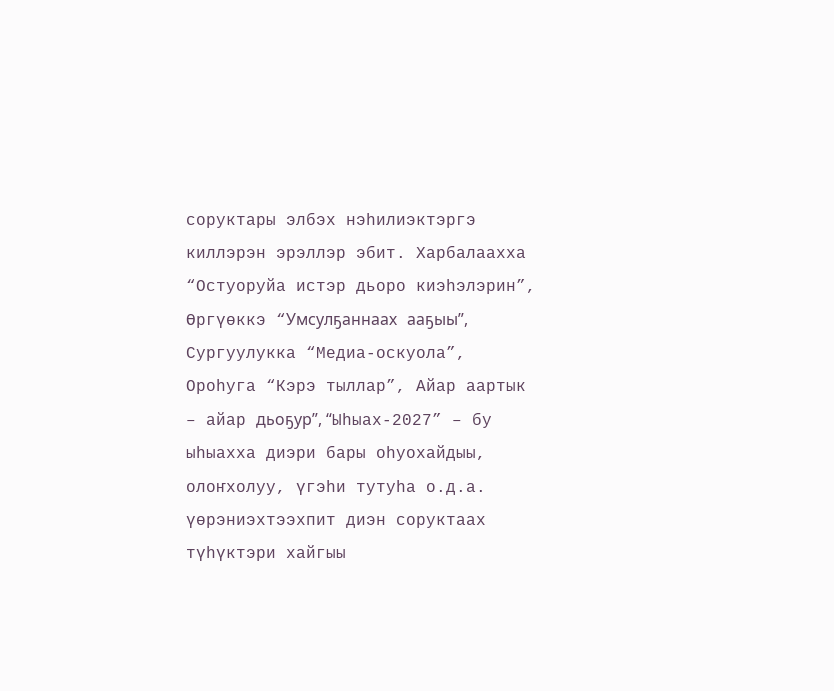соруктары элбэх нэһилиэктэргэ киллэрэн эрэллэр эбит. Харбалаахха “Остуоруйа истэр дьоро киэһэлэрин”, Өргүөккэ “Умсулҕаннаах ааҕыы”, Сургуулукка “Медиа-оскуола”, Ороһуга “Кэрэ тыллар”, Айар аартык – айар дьоҕур”, “Ыһыах-2027” – бу ыһыахха диэри бары оһуохайдыы, олоҥхолуу, үгэһи тутуһа о.д.а. үөрэниэхтээхпит диэн соруктаах түһүктэри хайгыы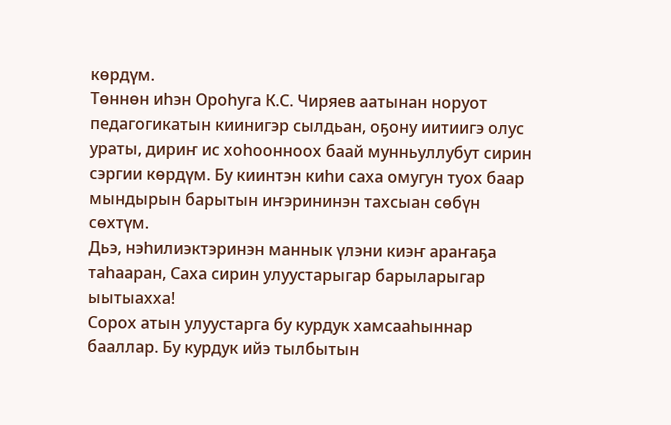көрдүм.
Төннөн иһэн Ороһуга К.С. Чиряев аатынан норуот педагогикатын киинигэр сылдьан, оҕону иитиигэ олус ураты, дириҥ ис хоһоонноох баай мунньуллубут сирин сэргии көрдүм. Бу киинтэн киһи саха омугун туох баар мындырын барытын иҥэрининэн тахсыан сөбүн сөхтүм.
Дьэ, нэһилиэктэринэн маннык үлэни киэҥ араҥаҕа таһааран, Саха сирин улуустарыгар барыларыгар ыытыахха!
Сорох атын улуустарга бу курдук хамсааһыннар бааллар. Бу курдук ийэ тылбытын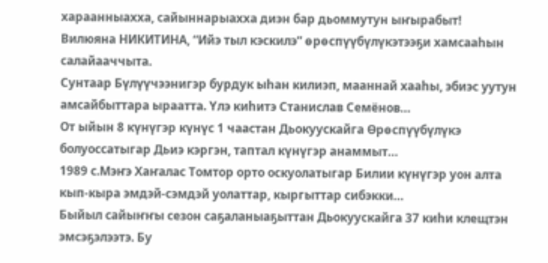хараанныахха, сайыннарыахха диэн бар дьоммутун ыҥырабыт!
Вилюяна НИКИТИНА, “Ийэ тыл кэскилэ” өрөспүүбүлүкэтээҕи хамсааһын салайааччыта.
Сунтаар Бүлүүчээнигэр бурдук ыһан килиэп, мааннай хааһы, эбиэс уутун амсайбыттара ыраатта. Үлэ киһитэ Станислав Семёнов…
От ыйын 8 күнүгэр күнүс 1 чаастан Дьокуускайга Өрөспүүбүлүкэ болуоссатыгар Дьиэ кэргэн, таптал күнүгэр анаммыт…
1989 с.Мэҥэ Хаҥалас Томтор орто оскуолатыгар Билии күнүгэр уон алта кып-кыра эмдэй-сэмдэй уолаттар, кыргыттар сибэкки…
Быйыл сайыҥҥы сезон саҕаланыаҕыттан Дьокуускайга 37 киһи клещтэн эмсэҕэлээтэ. Бу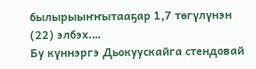былырыыҥҥытааҕар 1,7 төгүлүнэн (22) элбэх.…
Бу күннэргэ Дьокуускайга стендовай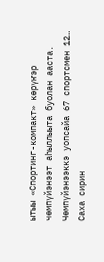ытыы «Спортинг-компакт» көрүҥэр чөмпүйэнээт аһыллыыта буолан ааста. Чөмпүйэнээккэ уопсайа 67 спортсмен 12…
Саха сирин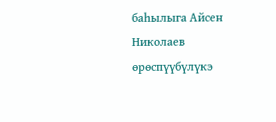баһылыга Айсен Николаев өрөспүүбүлүкэ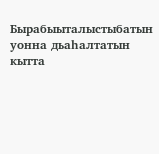Бырабыыталыстыбатын уонна дьаһалтатын кытта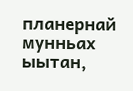планернай мунньах ыытан,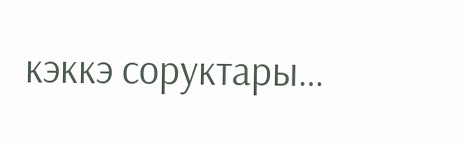кэккэ соруктары…